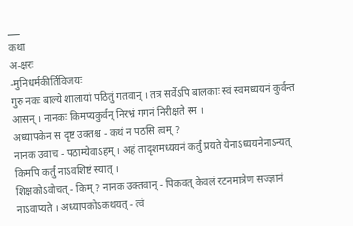___
कथा
अ-क्षरः
-मुनिधर्मकीर्तिविजयः
गुरु नकः बाल्ये शालायां पठितुं गतवान् । तत्र सर्वेऽपि बालकाः स्वं स्वमध्ययनं कुर्वन्त आसन् । नानकः किमप्यकुर्वन् निरभ्रं गगनं निरीक्षते स्म ।
अध्यापकेन स दृष्ट उक्तश्च - कथं न पठसि त्वम् ?
नानक उवाच - पठाम्येवाऽहम् । अहं तादृशमध्ययनं कर्तुं प्रयते येनाऽध्ययनेनाऽन्यत् किमपि कर्तुं नाऽवशिष्टं स्यात् ।
शिक्षकोऽवोचत् - किम् ? नानक उक्तवान् - पिकवत् केवलं रटनमात्रेण सज्ज्ञानं नाऽवाप्यते । अध्यापकोऽकथयत् - त्वं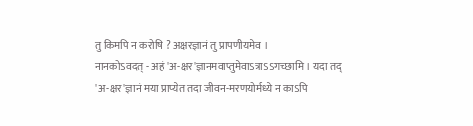तु किमपि न करोषि ? अक्षरज्ञानं तु प्रापणीयमेव ।
नानकोऽवदत् - अहं 'अ-क्षर'ज्ञानमवाप्तुमेवाऽत्राऽऽगच्छामि । यदा तद् 'अ-क्षर'ज्ञानं मया प्राप्येत तदा जीवन-मरणयोर्मध्ये न काऽपि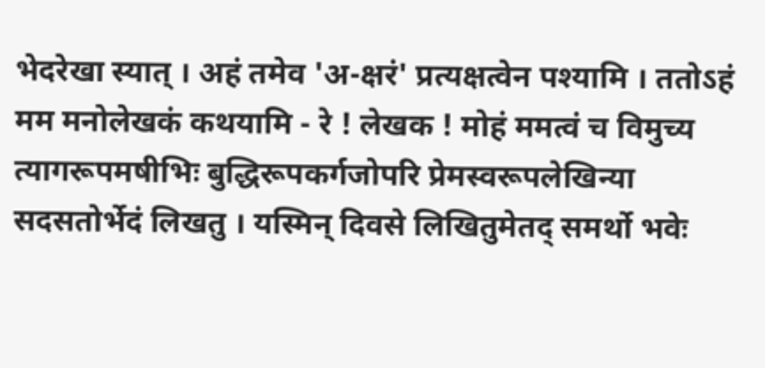भेदरेखा स्यात् । अहं तमेव 'अ-क्षरं' प्रत्यक्षत्वेन पश्यामि । ततोऽहं मम मनोलेखकं कथयामि - रे ! लेखक ! मोहं ममत्वं च विमुच्य त्यागरूपमषीभिः बुद्धिरूपकर्गजोपरि प्रेमस्वरूपलेखिन्या सदसतोर्भेदं लिखतु । यस्मिन् दिवसे लिखितुमेतद् समर्थो भवेः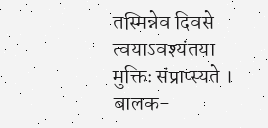तस्मिन्नेव दिवसे त्वयाऽवश्यंतया मुक्तिः संप्राप्स्यते ।
बालक-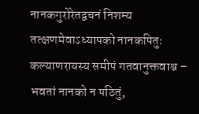नानकगुरोरेतद्वचनं निशम्य तत्क्षणमेवाऽध्यापको नानकपितुः कल्याणरायस्य समीपं गतवानुक्तवाश्च – भवतां नानको न पठितुं,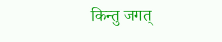किन्तु जगत्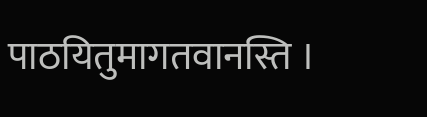पाठयितुमागतवानस्ति ।